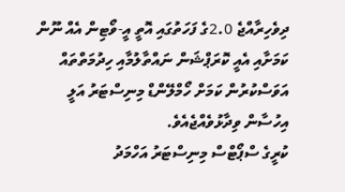ދިވެހިރާއްޖެ 2.0ގެ ފަހަތުގައި އޮތީ އީ-ވޯޓިން އެއް ނޫން ކަމަށާއި އެއީ ކޮރަޕްޝަން ނައްތާލުމާއި ހިދުމަތްތައް އަވަސްކުރުން ކަމަށް ހޯމްލޭންޑް މިނިސްޓަރު އަލީ އިހުސާން ވިދާޅުވެއްޖެއެވެ.
ކުރީގެ ސްޕޯޓްސް މިނިސްޓަރު އަހްމަދު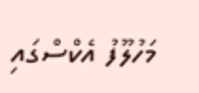މަހުލޫފު އެކްސްގައި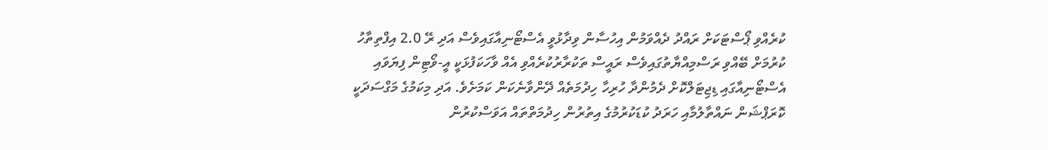ކުރެއްވި ޕޯސްޓަކަށް ރައްދު ދެއްވަމުން އިހުސާން ވިދާޅުވީ އެސްޓޯނިއާގައިވެސް އަދި ރޭ 2.0 އިފްތިތާހު ކުރުމަށް ބޭއްވި ރަސްމިއްޔާތުގައިވެސް ރައީސް ތަކުރާރުކުރެއްވި އެއް ވާހަކަފުޅަކީ އީ-ވޯޓިން ފިޔަވައި އެސްޓޯނިއާގައި ޑިޖިޓަލްކޮށް ދެމުންދާ ހުރިހާ ހިދުމަތެއް ދޭންވާނެކަން ކަމަށެވެ. އަދި މިކަމުގެ މަގްސަދަކީ ކޮރަޕްޝަން ނައްތާލުމާއި ހަރަދު ކުޑަކުރުމުގެ އިތުރުން ހިދުމަތްތައް އަވަސްކުރުން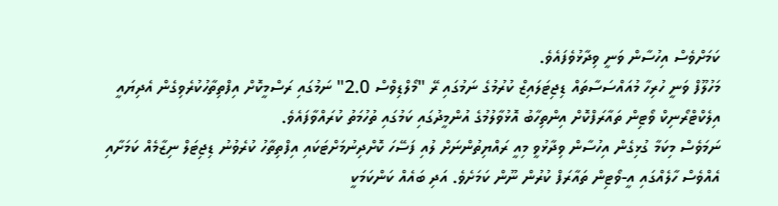ކަމަށްވެސް އިހުސާން ވަނީ ވިދާޅުވެފައެވެ.
މަހުލޫފް ވަނީ ހުރިހާ މުއައްސަސާތައް ޑިޖިޓަލައިޒް ކުރުމުގެ ނަމުގައި ރޭ "މޯލްޑިވްސް 2.0" ނަމުގައި ރަސްމީކޮށް އިފްތިތާހުކުރެވިގެން އެދިޔައީ އިލެކްޓްރޯނިކް ވޯޓިން ތައާރަފްކޮށް އިންތިހާބު އޮޅުވާލުމުގެ އުންމީދުގައި ކަމުގައި ތުހުމަތު ކުރައްވާފައެވެ.
ނަމަވެސް މިކަމާ ގުޅިގެން އިހުސާން ވިދާޅުވީ މިއީ ރައްޔިތުންނަށް ލުއި ފަސޭހަ ކޮށްދިނުމަށްޓަކައި އިފްތިތާހު ކުރެވުނު ޑިޖިޓަލް ނިޒާމެއް ކަމަށާއި އެއްވެސް ހާލެއްގައި އީ-ވޯޓިން ތައާރަފް ކުރުން ނޫން ކަމަށެވެ. އަދި ބައެއް ކަންކަމަކީ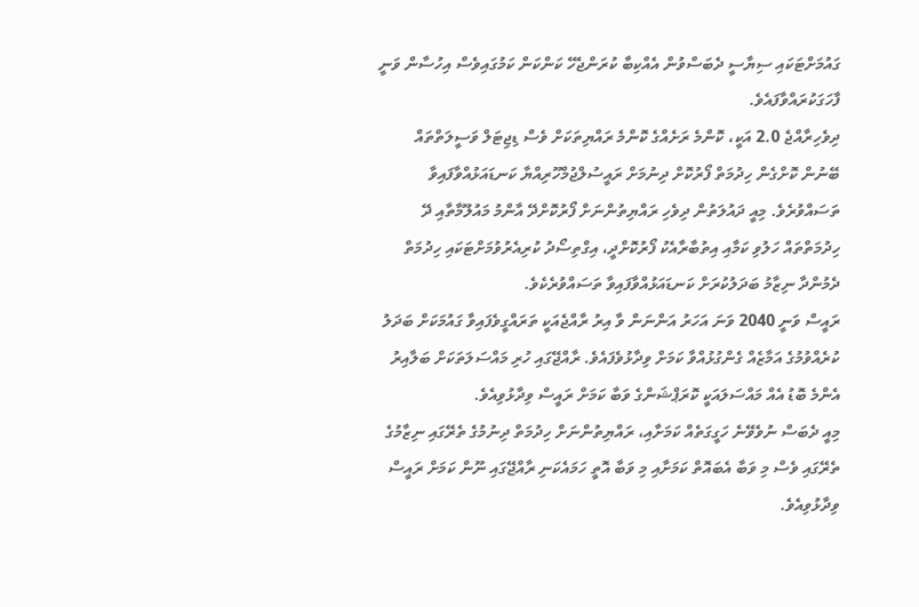ގައުމަށްޓަކައި ސިޔާސީ ދެބަސްވުން އެއްކިބާ ކުރަންޖެހޭ ކަންކަން ކަމުގައިވެސް އިހުސާން ވަނީ ފާހަގަކުރައްވާފައެވެ.
ދިވެހިރާއްޖެ 2.0 އަކީ، ކޮންމެ ރަށެއްގެ ކޮންމެ ރައްޔިތަކަށް ވެސް ޑިޖިޓަލް ވަސީލަތްތައް ބޭނުން ކޮށްގެން ހިދުމަތް ފޯރުކޮށް ދިނުމަށް ރައީސުލްޖުމްހޫރިއްޔާ ކަނޑައަޅުއްވާފައިވާ ތަސައްވުރެވެ. މިއީ ދައުލަތުން ދިވެހި ރައްޔިތުންނަށް ފޯރުކޮށްދޭ އާންމު މައުލޫމާތާއި ދޭ ހިދުމަތްތައް ހަލުވި ކަމާއި އިތުބާރާއެކު ފޯރުކޮށްދީ، އިގްތިސޯދު ކުރިއެރުވުމަށްޓަކައި ހިދުމަތް ދެމުންދާ ނިޒާމު ބަދަލުކުރަށް ކަނޑައަޅުއްވާފައިވާ ތަސައްވުރެކެވެ.
ރައީސް ވަނީ 2040 ވަނަ އަހަރު އަންނަން ވާ އިރު ރާއްޖެއަކީ ތަރައްގީވެފައިވާ ގައުމަކަށް ބަދަލު ކުރެއްވުމުގެ އަމާޒެއް ގެންގުޅުއްވާ ކަމަށް ވިދާޅުވެފައެވެ. ރާއްޖޭގައި ހުރި މައްސަލަތަކަށް ބަލާއިރު އެންމެ ބޮޑު އެއް މައްސަލައަކީ ކޮރަޕްޝަންގެ ވަބާ ކަމަށް ރައީސް ވިދާޅުވިއެވެ.
މިއީ ދެބަސް ނުވެވޭނެ ހަގީގަތެއް ކަމަށާއި، ރައްޔިތުންނަށް ހިދުމަތް ދިނުމުގެ ތެރޭގައި ނިޒާމުގެ ތެރޭގައި ވެސް މި ވަބާ އެބައޮތް ކަމަށާއި މި ވަބާ އޮތީ ހަމައެކަނި ރާއްޖޭގައި ނޫން ކަމަށް ރައީސް ވިދާޅުވިއެވެ.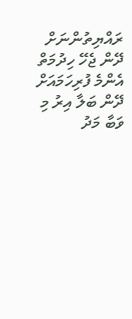ރައްޔިތުންނަށް ދޭން ޖެހޭ ހިދުމަތް އެންމެ ފުރިހަމައަށް ދޭން ބަލާ އިރު މި ވަބާ މަދު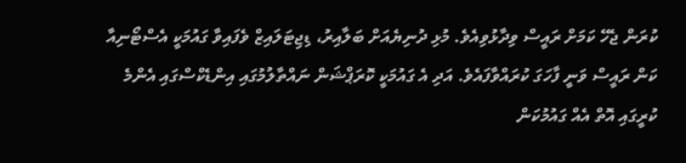ކުރަން ޖެހޭ ކަމަށް ރައީސް ވިދާޅުވިއެވެ. މުޅި ދުނިޔެއަށް ބަލާއިރު، ޑިޖިޓަލައިޒް ވެފައިވާ ގައުމަކީ އެސްޓޯނިއާ ކަން ރައީސް ވަނީ ފާހަގަ ކުރައްވާފައެވެ. އަދި އެ ގައުމަކީ ކޮރަޕްޝަން ނައްތާލުމުގައި އިންޑެކްސްގައި އެންމެ ކުރީގައި އޮތް އެއް ގައުމުކަން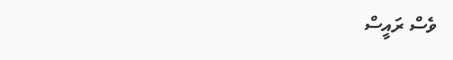ވެސް ރައީސް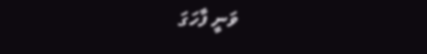ވަނީ ފާހަގަ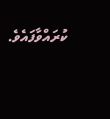ކުރައްވާފައެވެ.